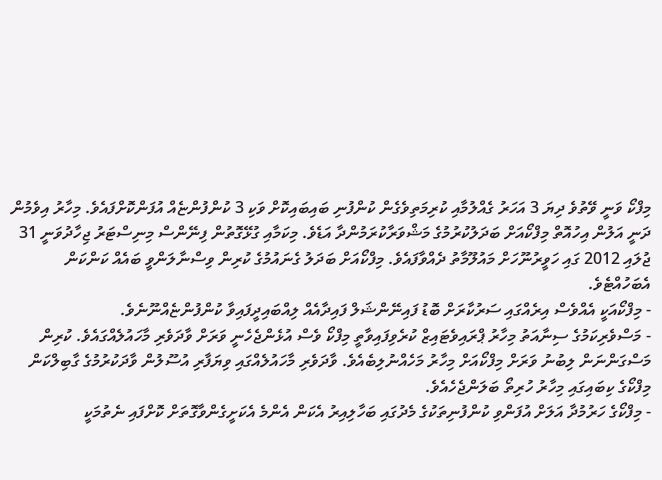މިފްކޯ ވަނީ ވޭތުވެ ދިޔަ 3 އަހަރު ގެއްލުމާއި ކުރިމަތިވެގެން ކުންފުނި ބައިބައިކޮށް ވަކި 3 ކުންފުންޏެއް އުފަންކޮށްފައެވެ. މިހާރު އިވެމުން ދަނީ އަލުން އިހުއޮތް މިފްކޯއަށް ބަދަލުކުރުމުގެ މަޝްވަރާކުރަމުންދާ އަޑެވެ. މިކަމާއި ގުޅޭގޮތުން ފިނޭންސް މިނިސްޓަރު ޖިހާދުވަނީ 31 ޖުލައި 2012 ގައި ހަވީރުނޫހަށް މައުލޫމާތު ދެއްވާފައެވެ. މިފްކޯއަށް ބަދަލު ގެނައުމުގެ ކުރިން ވިސްނާލަންވީ ބައެއް ކަންކަން އެބަހުއްޓެވެ.
- މިފްކޯއަކީ އެއްވެސް އިރެއްގައި ސަރުކާރަށް ބޮޑު ފައިނޭންޝަލް ފައިދާއެއް ލިއްބައިދީފައިވާ ކުންފުންޏެއްނޫނެވެ.
- މަސްވެރިކަމުގެ ސިނާއަތު މިހާރު ޕްރައިވެޓައިޒް ކުރެވިފައިވާތީ މިފްކޯ ވެސް އުޅެންޖެހެނީ ވަރަށް ވާދަވެރި މާހައުލެއްގައެވެ. ކުރިން މަސްގަންނަން ލިބުނު ވަރަށް މިފްކޯއަށް މިހާރު މަހެއްނުލިބެއެވެ. ވާދަވެރި މާހައުލެއްގައި ވިޔަފާރި އުސޫލުން ވާދަކުރުމުގެ ގާބިލްކަން މިފްކޯގެ ކިބައިގައި މިހާރު ހުރިތޯ ބަލަންޖެހެއެވެ.
- މިފްކޯގެ ހަރުމުދާ އަލަށް އުފަންވި ކުންފުނިތަކުގެ މެދުގައި ބަހާލިއިރު އެކަން އެންމެ އެކަށީގެންވާގޮތަށް ކޮށްފައި ނެތުމަކީ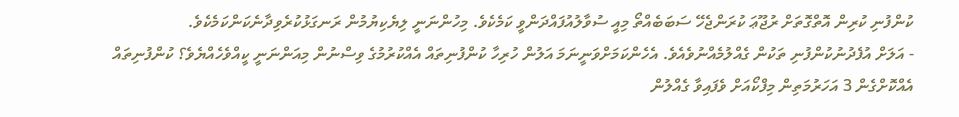ކުންފުނި ކުރިން އޮތްގޮތަށް ރުޖޫޢަ ކުރަންޖެހޭ ސަބަބެއްތޯ މިއީ ސުވާލުއުފައްދަންވީ ކަމެކެވެ. މިހުންނަނީ ލިޔެކިޔުމުން ރަނގަޅުކުރެވިދާނެކަންކަމެކެވެ.
- އަލަށް އުފެދުނުކުންފުނި ތަކުން ގެއްލުމެއްނުވެއެވެ. އެހެންކަމަށްވަނީނަމަ އަލުން ހުރިހާ ކުންފުނިތައް އެއްކުރުމުގެ ވިސްނުން މިއަންނަނީ ކީއްވެހެއްޔެވެ؟ ކުންފުނިތައް އެއްކޮށްގެން 3 އަހަރުމަތިން މިފްކޯއަށް ވެފައިވާ ގެއްލުން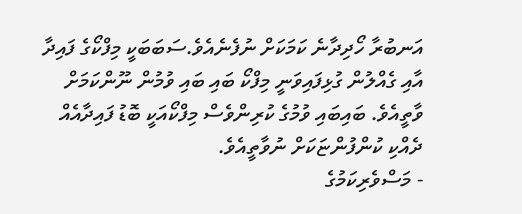އަނބުރާ ހޯދިދާނެ ކަމަކަށް ނުފެނެއެވެ.ސަބަބަކީ މިފްކޯގެ ފައިދާ އާއި ގެއްލުން ގުޅިފައިވަނީ މިފްކޯ ބައި ބައި ވުމުން ނޫންކަމަށް ވާތީއެވެ. ބައިބައި ވުމުގެ ކުރިންވެސް މިފްކޯއަކީ ބޮޑު ފައިދާއެއް ދެއްކި ކުންފުންޏަކަށް ނުވާތީއެވެ.
- މަސްވެރިކަމުގެ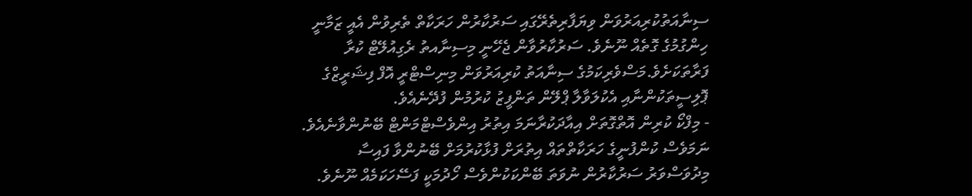ސިނާއަތުކުރިއަރުވަން ވިޔަފާރިތެރޭގައި ސަރުކާރުން ހަރަކާތް ތެރިވުން އެއީ ޒަމާނީ ހިންގުމުގެ ގޮތެއް ނޫނެވެ. ސަރުކާރުވާން ޖެހޭނީ މިސިނާއތު ރެގިއުލޭޓް ކުރާ ފަރާތަކަށެވެ.މަސްވެރިކަމުގެ ސިނާއަތު ކުރިއަރުވަން މިނިސްޓްރީ އޮފް ފިޝަރީޒްގެ ޕޮލިސީތަކުންނާއި އެކުލަވާލާ ޕްލޭން ތަންފީޒު ކުރުމުން ފުދޭނެއެވެ.
- މިފްކޯ ކުރިން އޮތްގޮތަށް އިއާދަކުރާނަމަ އިތުރު އިންވެސްޓްމަންޓް ބޭނުންވާނެއެވެ. ނަމަވެސް ކުންފުނީގެ ހަރަކާތްތައް އިތުރަށް ފުޅާކުރުމަށް ބޭނުންވާ ފައިސާ މިދުވަސްވަރު ސަރުކާރުން ނުވަތަ ބޭންކަކުންވެސް ހޯދުމަކީ ފަސޭހަކަމެއް ނޫނެވެ.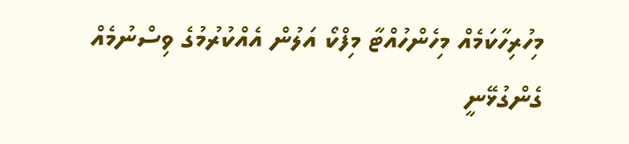މިހުރިހާކަމެއް މިހެންހުއްޓާ މިފްކޯ އަލުން އެއްކުރުމުގެ ވިސްނުމެއް ގެންގުޅޭނީ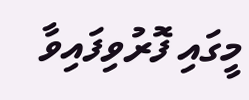މީގައި ފޮރުވިފައިވާ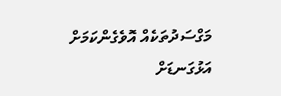މަގްސަދުތަކެއް އޮވެގެންކަމަށް އަޅުގަނޑަށް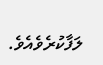ލަފާކުރެވެއެވެ.